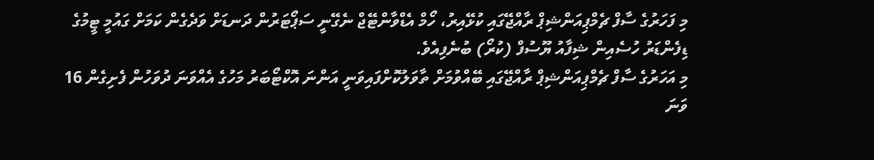މި ފަހަރުގެ ސާފް ޗެމްޕިއަންޝިޕް ރާއްޖޭގައި ކުޅޭއިރު، ހޯމް އެޑްވާންޓޭޖް ނެގޭނީ ސަޕޯޓަރުން ދަނޑަށް ވަދެގެން ކަމަށް ގައުމީ ޓީމުގެ ޑިފެންޑަރު ހުސެއިން ޝިފާއު ޔޫސުފް (ކުރޯ) ބުނެފިއެވެ.
މި އަހަރުގެ ސާފް ޗެމްޕިއަންޝިޕް ރާއްޖޭގައި ބޭއްވުމަށް ތާވަލުކޮށްފައިވަނީ އަންނަ އޮކްޓޯބަރު މަހުގެ އެއްވަނަ ދުވަހުން ފެށިގެން 16 ވަނަ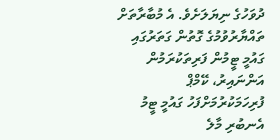ދުވަހުގެ ނިޔަލަށެވެ. އެ މުބާރާތަށް ތައްޔާރުވުމުގެ ގޮތުން ގަތަރުގައި ގައުމީ ޓީމުން ފަރިތަކުރަމުން އަންނައިރު، ކޭމްޕް ފުރިހަމަކުރުމަށްފަހު ގައުމީ ޓީމު އެނބުރި މާލެ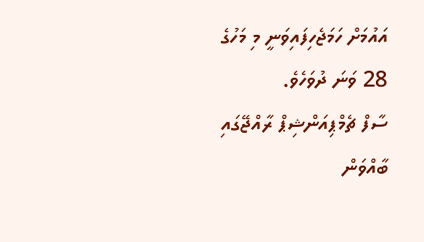އައުމަށް ހަމަޖެހިފައިވަނީ މި މަހުގެ 28 ވަނަ ދުވަހެވެ.
ސާފް ޗެމްޕިއަންޝިޕް ރާއްޖޭގައި ބާއްވަން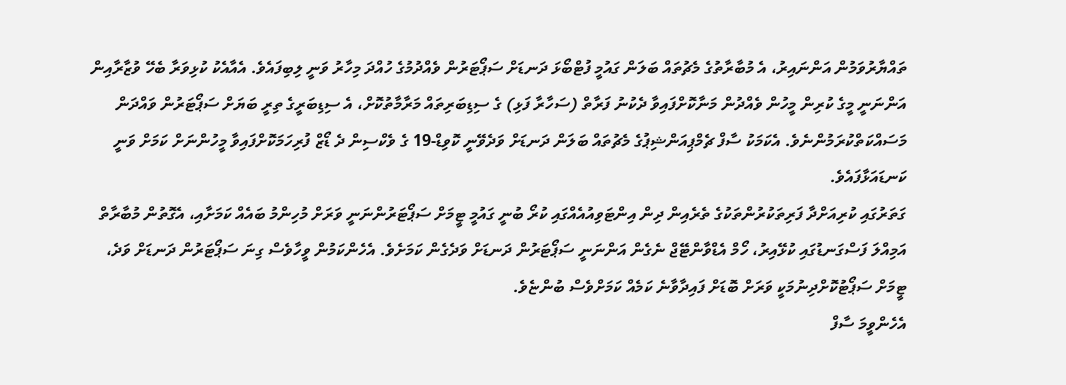ތައްޔާރުވަމުން އަންނައިރު، އެ މުބާރާތުގެ މެޗުތައް ބަލަން ގައުމީ ފުޓްބޯޅަ ދަނޑަށް ސަޕޯޓަރުން ވެއްދުމުގެ ހުއްދަ މިހާރު ވަނީ ލިބިފައެވެ. އެއާއެކު ކުޅިވަރާ ބެހޭ ވުޒާރާއިން އަންނަނީ މީގެ ކުރިން މީހުން ވެއްދުން މަނާކޮށްފައިވާ ދެކުނު ފަރާތް (ސަހާރާ ފަޅި) ގެ ސިޑިބަރިތައް މަރާމާތުކޮށް، އެ ސިޑިބަރީގެ ތިރީ ބަޔަށް ސަޕޯޓަރުން ވައްދަން މަސައްކަތްކުރަމުންނެވެ. އެކަމަކު ސާފް ޗެމްޕިއަންޝިޕުގެ މެޗުތައް ބަލަން ދަނޑަށް ވަދެވޭނީ ކޮވިޑް-19 ގެ ވެކްސިން ދެ ޑޯޒް ފުރިހަމަކޮށްފައިވާ މީހުންނަށް ކަމަށް ވަނީ ކަނޑައަޅާފައެވެ.
ގަތަރުގައި ކުރިއަށްދާ ފަރިތަކުރުންތަކުގެ ތެރެއިން ދިން އިންޓަވިއުއެއްގައި ކުރޯ ބުނީ ގައުމީ ޓީމަށް ސަޕޯޓަރުންނަނީ ވަރަށް މުހިންމު ބައެއް ކަމަށާއި، އެގޮތުން މުބާރާތް އަމިއްލަ ފަސްގަނޑުގައި ކުޅޭއިރު، ހޯމް އެޑްވާންޓޭޖް ނެގެން އަންނަނީ ސަޕޯޓަރުން ދަނޑަށް ވަދެގެން ކަމަށެވެ. އެހެންކަމުން ވީހާވެސް ގިނަ ސަޕޯޓަރުން ދަނޑަށް ވަދެ، ޓީމަށް ސަޕޯޓުކޮށްދިނުމަކީ ވަރަށް ބޮޑަށް ފައިދާވާނެ ކަމެއް ކަމަށްވެސް ބުންޏެވެ.
އެހެންވީމަ ސާފް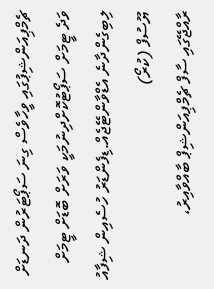ޗެމްޕިއަންޝިޕުގައި ވީހާވެސް ގިނަ ސަޕޯޓަރުން ދަނޑަށް ވަދެ ޓީމަށް ސަޕޯޓުކޮށްދިނުމަކީ ވަރަށް ބޮޑަށް ޓީމަށް ލިބިގެންދާނެ އެޑްވާންޓޭޖެއް.ޑިފެންޑަރު ހުސެއިން ޝިފާއު ޔޫސުފް (ކުރޯ)
ރާއްޖޭގައި ސާފް ޗެމްޕިއަންޝިޕް ބާއްވާއިރު،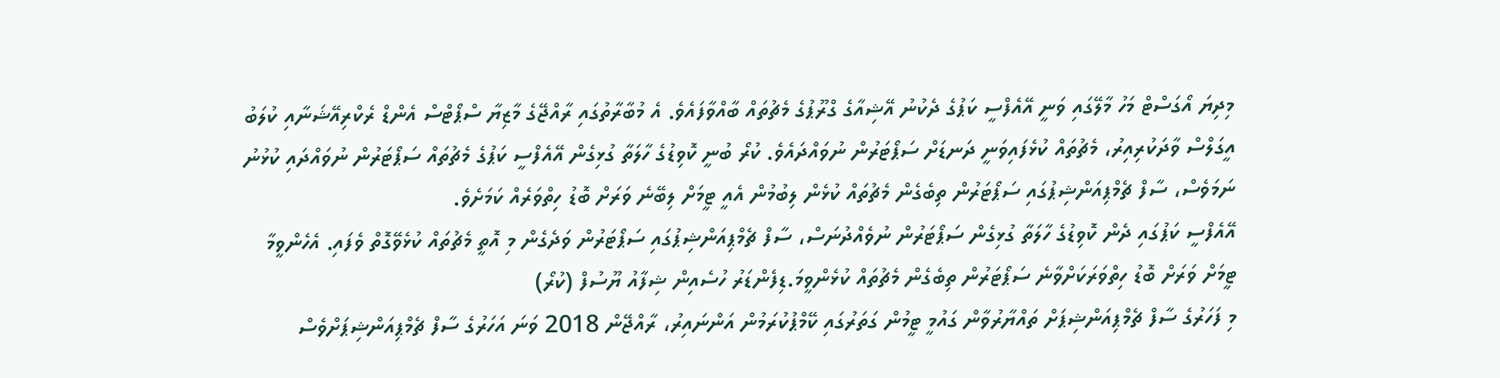މިދިޔަ އޯގަސްޓް މަހު މާލޭގައި ވަނީ އޭއެފްސީ ކަޕުގެ ދެކުނު އޭޝިއާގެ ގްރޫޕުގެ މެޗުތައް ބާއްވާފައެވެ. އެ މުބާރާތުގައި ރާއްޖޭގެ މާޒިޔާ ސްޕޯޓްސް އެންޑް ރެކްރިއޭޝަނާއި ކުލަބު އީގަލްސް ވާދަކުރިއިރު، މެޗުތައް ކުޅެފައިވަނީ ދަނޑަށް ސަޕޯޓަރުން ނުވައްދައެވެ. ކުރޯ ބުނީ ކޮވިޑުގެ ހާލަތާ ގުޅިގެން އޭއެފްސީ ކަޕުގެ މެޗުތައް ސަޕޯޓަރުން ނުވައްދައި ކުޅުނު ނަމަވެސް، ސާފް ޗެމްޕިއަންޝިޕުގައި ސަޕޯޓަރުން ތިބެގެން މެޗުތައް ކުޅެން ލިބުމުން އެއީ ޓީމަށް ލިބޭނެ ވަރަށް ބޮޑު ހިތްވަރެއް ކަމަށެވެ.
އޭއެފްސީ ކަޕުގައި ދެން ކޮވިޑުގެ ހާލަތާ ގުޅިގެން ސަޕޯޓަރުން ނުވެއްދުނަސް، ސާފް ޗެމްޕިއަންޝިޕުގައި ސަޕޯޓަރުން ވަދެގެން މި އޮތީ މެޗުތައް ކުޅެވޭގޮތް ވެފައި. އެހެންވީމާ ޓީމަށް ވަރަށް ބޮޑު ހިތްވަރަކަށްވާނެ ސަޕޯޓަރުން ތިބެގެން މެޗުތައް ކުޅެންވީމަ.ޑިފެންޑަރު ހުސެއިން ޝިފާއު ޔޫސުފް (ކުރޯ)
މި ފަހަރުގެ ސާފް ޗެމްޕިއަންޝިޕަށް ތައްޔާރުވާން ގައުމީ ޓީމުން ގަތަރުގައި ކޭމްޕުކުރަމުން އަންނައިރު، ރާއްޖޭން 2018 ވަނަ އަހަރުގެ ސާފް ޗެމްޕިއަންޝިޕަށްވެސް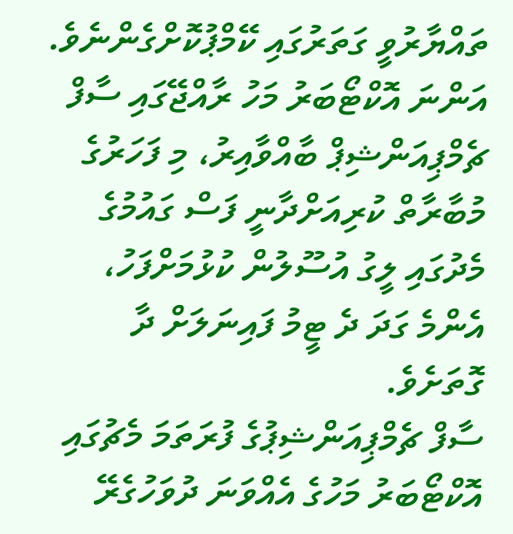ތައްޔާރުވީ ގަތަރުގައި ކޭމްޕުކޮށްގެންނެވެ. އަންނަ އޮކްޓޯބަރު މަހު ރާއްޖޭގައި ސާފް ޗެމްޕިއަންޝިޕް ބާއްވާއިރު، މި ފަހަރުގެ މުބާރާތް ކުރިއަށްދާނީ ފަސް ގައުމުގެ މެދުގައި ލީގު އުސޫލުން ކުޅުމަށްފަހު، އެންމެ ގަދަ ދެ ޓީމު ފައިނަލަށް ދާ ގޮތަށެވެ.
ސާފް ޗެމްޕިއަންޝިޕުގެ ފުރަތަމަ މެޗުގައި އޮކްޓޯބަރު މަހުގެ އެއްވަނަ ދުވަހުގެރޭ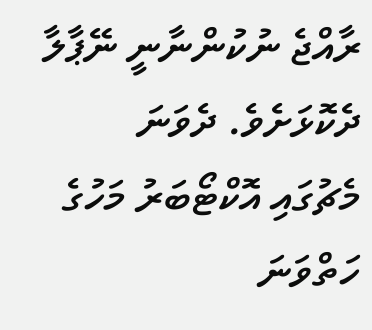ރާއްޖެ ނުކުންނާނީ ނޭޕާލާ ދެކޮޅަށެވެ. ދެވަނަ މެޗުގައި އޮކްޓޯބަރު މަހުގެ ހަތްވަނަ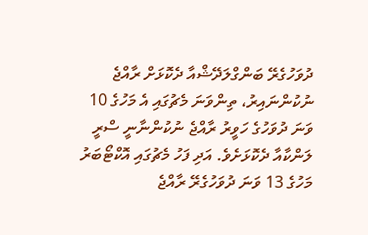ދުވަހުގެރޭ ބަންގްލަދޭޝްއާ ދެކޮޅަށް ރާއްޖެ ނުކުންނައިރު، ތިންވަނަ މެޗުގައި އެ މަހުގެ 10 ވަނަ ދުވަހުގެ ހަވީރު ރާއްޖެ ނުކުންނާނީ ސްރީ ލަންކާއާ ދެކޮޅަށެވެ. އަދި ފަހު މެޗުގައި އޮކްޓޯބަރު މަހުގެ 13 ވަނަ ދުވަހުގެރޭ ރާއްޖެ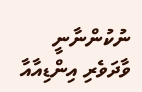ނުކުންނާނީ ވާދަވެރި އިންޑިއާއާ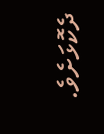ދެކޮޅަށެވެ.